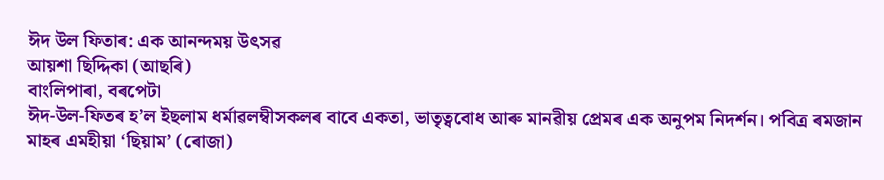ঈদ উল ফিতাৰ: এক আনন্দময় উৎসৱ
আয়শা ছিদ্দিকা (আছৰি)
বাংলিপাৰা, বৰপেটা
ঈদ-উল-ফিতৰ হ’ল ইছলাম ধৰ্মাৱলম্বীসকলৰ বাবে একতা, ভাতৃত্ববোধ আৰু মানৱীয় প্ৰেমৰ এক অনুপম নিদৰ্শন। পবিত্ৰ ৰমজান মাহৰ এমহীয়া ‘ছিয়াম’ (ৰোজা)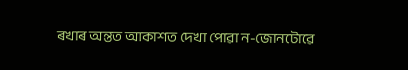ৰখাৰ অন্তত আকাশত দেখা পোৱা ন-জোনটোৱে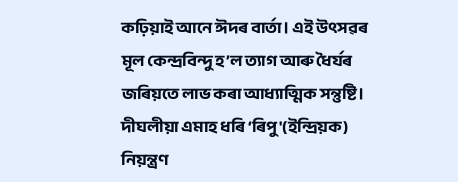কঢ়িয়াই আনে ঈদৰ বাৰ্তা। এই উৎসৱৰ মূল কেন্দ্ৰবিন্দু হ’ল ত্যাগ আৰু ধৈৰ্যৰ জৰিয়তে লাভ কৰা আধ্যাত্মিক সন্তুষ্টি। দীঘলীয়া এমাহ ধৰি ‘ৰিপু'(ইন্দ্ৰিয়ক) নিয়ন্ত্ৰণ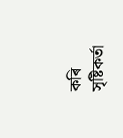কৰি সৃষ্টিকৰ্তা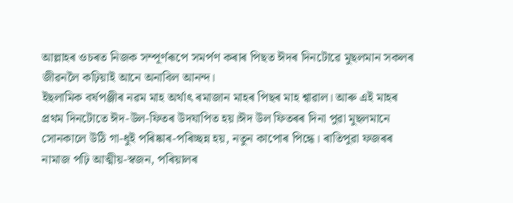আল্লাহৰ ওচৰত নিজক সম্পূৰ্ণৰূপে সমৰ্পণ কৰাৰ পিছত ঈদৰ দিনটোৱে মুছলমান সকলৰ জীৱনলৈ কঢ়িয়াই আনে অনাবিল আনন্দ।
ইছলামিক বৰ্ষপঞ্জীৰ নৱম মাহ অৰ্থাৎ ৰমাজান মাহৰ পিছৰ মাহ শ্বাৱাল। আৰু এই মাহৰ প্ৰথম দিনটোতে ঈদ-উল-ফিতৰ উদযাপিত হয়।ঈদ উল ফিতৰৰ দিনা পুৱা মুছলমানে সোনকালে উঠি গা-ধুই পৰিষ্কাৰ-পৰিচ্ছন্ন হয়, নতুন কাপোৰ পিন্ধে। ৰাতিপুৱা ফজৰৰ নামাজ পঢ়ি আত্মীয়-স্বজন, পৰিয়ালৰ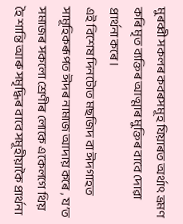মুৰব্বী সকলৰ কবৰসমূহ যিয়াৰত অৰ্থাৎ ভ্ৰমণ কৰি মৃত ব্যক্তিৰ আত্মাৰ মুক্তিৰ বাবে দোৱা প্ৰাৰ্থনা কৰে।
এই বিশেষ দিনটোত মছজিদ বা ঈদগাহত সামূহিকৰূপত ঈদৰ নামাজ আদায় কৰে , য’ত সমাজৰ সকলো শ্ৰেণীৰ লোকে একেলগে থিয় হৈ শান্তি আৰু সমৃদ্ধিৰ বাবে সমূহীয়াকৈ প্ৰাৰ্থনা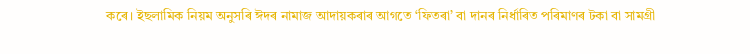কৰে। ইছলামিক নিয়ম অনুসৰি ঈদৰ নামাজ আদায়কৰাৰ আগতে ‘ফিতৰা’ বা দানৰ নিৰ্ধাৰিত পৰিমাণৰ টকা বা সামগ্ৰী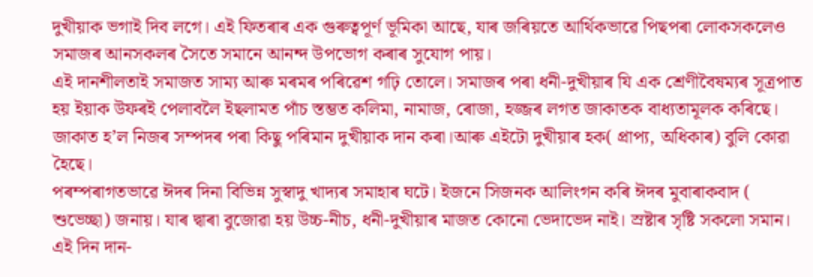দুখীয়াক ভগাই দিব লগে। এই ফিতৰাৰ এক গুৰুত্বপূৰ্ণ ভূমিকা আছে, যাৰ জৰিয়তে আৰ্থিকভাৱে পিছপৰা লোকসকলেও সমাজৰ আনসকলৰ সৈতে সমানে আনন্দ উপভোগ কৰাৰ সুযোগ পায়।
এই দানশীলতাই সমাজত সাম্য আৰু মৰমৰ পৰিৱেশ গঢ়ি তোলে। সমাজৰ পৰা ধনী-দুখীয়াৰ যি এক শ্ৰেণীবৈষম্যৰ সূত্ৰপাত হয় ইয়াক উফৰই পেলাবলৈ ইছলামত পাঁচ স্তম্ভত কলিমা, নামাজ, ৰোজা, হজ্জৰ লগত জাকাতক বাধ্যতামূলক কৰিছে। জাকাত হ’ল নিজৰ সম্পদৰ পৰা কিছু পৰিমান দুখীয়াক দান কৰা।আৰু এইটো দুখীয়াৰ হক( প্ৰাপ্য, অধিকাৰ) বুলি কোৱা হৈছে।
পৰম্পৰাগতভাৱে ঈদৰ দিনা বিভিন্ন সুস্বাদু খাদ্যৰ সমাহাৰ ঘটে। ইজনে সিজনক আলিংগন কৰি ঈদৰ মুবাৰাকবাদ ( শুভেচ্ছা) জনায়। যাৰ দ্বাৰা বুজোৱা হয় উচ্চ-নীচ, ধনী-দুখীয়াৰ মাজত কোনো ভেদাভেদ নাই। স্ৰষ্টাৰ সৃষ্টি সকলো সমান। এই দিন দান-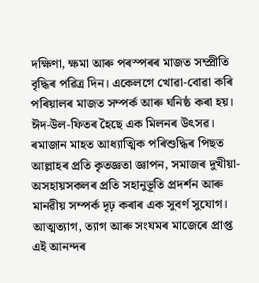দক্ষিণা, ক্ষমা আৰু পৰস্পৰৰ মাজত সম্প্ৰীতি বৃদ্ধিৰ পৱিত্ৰ দিন। একেলগে খোৱা-বোৱা কৰি পৰিয়ালৰ মাজত সম্পৰ্ক আৰু ঘনিষ্ঠ কৰা হয়।
ঈদ-উল-ফিতৰ হৈছে এক মিলনৰ উৎসৱ। ৰমাজান মাহত আধ্যাত্মিক পৰিশুদ্ধিৰ পিছত আল্লাহৰ প্ৰতি কৃতজ্ঞতা জ্ঞাপন, সমাজৰ দুখীয়া-অসহায়সকলৰ প্ৰতি সহানুভূতি প্ৰদৰ্শন আৰু মানৱীয় সম্পৰ্ক দৃঢ় কৰাৰ এক সুবৰ্ণ সুযোগ। আত্মত্যাগ, ত্যাগ আৰু সংযমৰ মাজেৰে প্ৰাপ্ত এই আনন্দৰ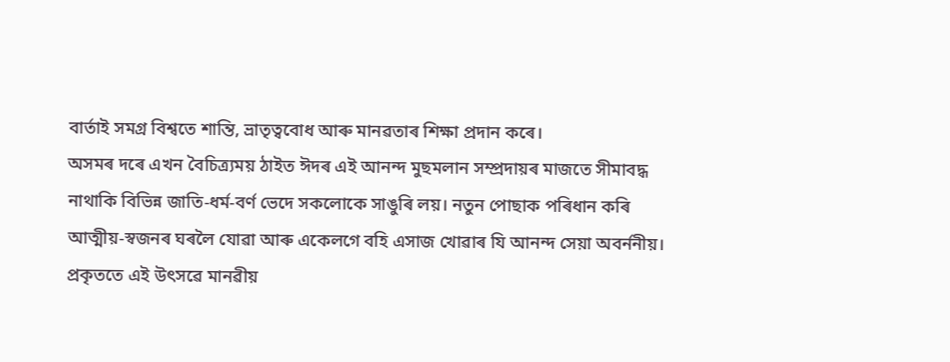বাৰ্তাই সমগ্ৰ বিশ্বতে শান্তি, ভ্ৰাতৃত্ববোধ আৰু মানৱতাৰ শিক্ষা প্ৰদান কৰে।
অসমৰ দৰে এখন বৈচিত্ৰ্যময় ঠাইত ঈদৰ এই আনন্দ মুছমলান সম্প্ৰদায়ৰ মাজতে সীমাবদ্ধ নাথাকি বিভিন্ন জাতি-ধৰ্ম-বৰ্ণ ভেদে সকলোকে সাঙুৰি লয়। নতুন পোছাক পৰিধান কৰি আত্মীয়-স্বজনৰ ঘৰলৈ যোৱা আৰু একেলগে বহি এসাজ খোৱাৰ যি আনন্দ সেয়া অবৰ্ননীয়। প্ৰকৃততে এই উৎসৱে মানৱীয়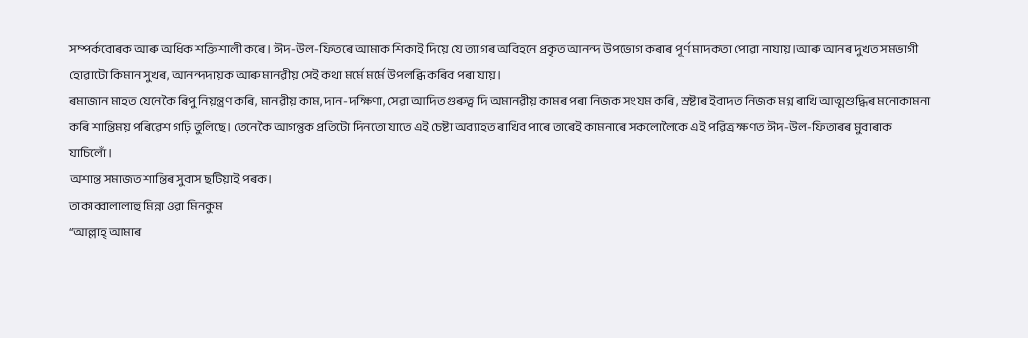সম্পৰ্কবোৰক আৰু অধিক শক্তিশালী কৰে। ঈদ-উল-ফিতৰে আমাক শিকাই দিয়ে যে ত্যাগৰ অবিহনে প্ৰকৃত আনন্দ উপভোগ কৰাৰ পূৰ্ণ মাদকতা পোৱা নাযায়।আৰু আনৰ দুখত সমভাগী হোৱাটো কিমান সুখৰ, আনন্দদায়ক আৰু মানৱীয় সেই কথা মৰ্মে মৰ্মে উপলব্ধি কৰিব পৰা যায়।
ৰমাজান মাহত যেনেকৈ ৰিপু নিয়ন্ত্ৰণ কৰি, মানৱীয় কাম, দান-দক্ষিণা, সেৱা আদিত গুৰুত্ব দি অমানৱীয় কামৰ পৰা নিজক সংযম কৰি , স্ৰষ্টাৰ ইবাদত নিজক মগ্ন ৰাখি আত্মশুদ্ধিৰ মনোকামনা কৰি শান্তিময় পৰিৱেশ গঢ়ি তুলিছে। তেনেকৈ আগন্তুক প্ৰতিটো দিনতো যাতে এই চেষ্টা অব্যাহত ৰাখিব পাৰে তাৰেই কামনাৰে সকলোলৈকে এই পৱিত্ৰ ক্ষণত ঈদ-উল-ফিতাৰৰ মুবাৰাক যাচিলোঁ।
অশান্ত সমাজত শান্তিৰ সুবাস ছটিয়াই পৰক।
তাকাব্বালালাহু মিন্না ওৱা মিনকুম
“আল্লাহ্ আমাৰ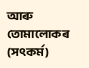আৰু তোমালোকৰ (সৎকৰ্ম)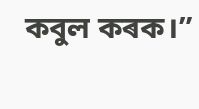কবুল কৰক।”